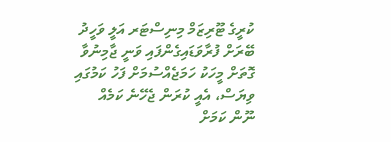ކުރީގެ ޓޫރިޒަމް މިނިސްޓަރ އަލީ ވަހީދު ބޭރަށް ފުރާވަޑައިގެންފައި ވަނީ ޖާމިނުވާ ގޮތަށް މީހަކު ހަމަޖެއްސުމަށް ފަހު ކަމުގައި ވިޔަސް، އެއީ ކުރަން ޖެހޭނެ ކަމެއް ނޫން ކަމަށް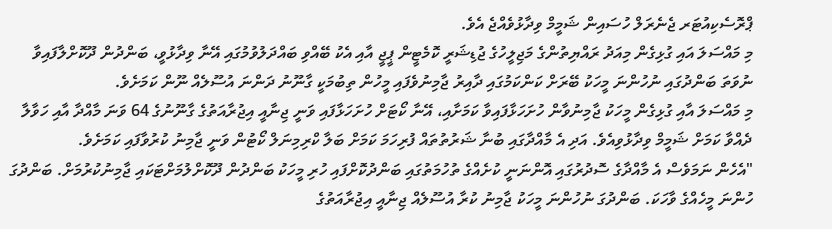ޕްރޮސެކިއުޓަރ ޖެނެރަލް ހުސައިން ޝަމީމް ވިދާޅުވެއްޖެ އެވެ.
މި މައްސަލަ އައި ގުޅިގެން މިއަދު ރައްޔިތުންގެ މަޖިލީހުގެ ޖުޑިޝަރީ ކޮމެޓީން ޕީޖީ އާއި އެކު ބޭއްވި ބައްދަލުވުމުގައި އޭނާ ވިދާޅުވީ، ބަންދުން ދޫކޮށްލާފައިވާ ނުވަތަ ބަންދުގައި ނުހުންނަ މީހަކު ބޭރަށް ކަންކަމުގައި ދާއިރު ޖާމިނުވެފައި މީހުން ތިބުމަކީ ގާނޫނު ދަންނަ އުސޫލެއް ނޫން ކަމަށެވެ.
މި މައްސަލަ އާއި ގުޅިގެން މީހަކު ޖާމިނުވާން ހުށަހަޅާފައިވާ ކަމަށާއި، އޭނާ ކޯޓަށް ހުށަހަޅާފައި ވަނީ ޖިނާއީ އިޖުރާއަތުގެ ގާނޫނުގެ 64 ވަނަ މާއްދާ އާއި ހަވާލާ ދެއްވާ ކަމަށް ޝަމީމް ވިދާޅުވިއެވެ. އަދި އެ މާއްދާގައި ބުނާ ޝަރުތުތައް ފުރިހަމަ ކަމަށް ބަލާ ކްރިމިނަލް ކޯޓުން ވަނީ ޖާމިނު ކުރުވާފައި ކަމަށެވެ.
"އެހެން ނަމަވެސް އެ މާއްދާގެ ސޮދުރުގައި އޮންނަނީ ކުށެއްގެ ތުހުމަތުގައި ބަންދުކޮށްފައި ހުރި މީހަކު ބަންދުން ދޫކޮށްލުމަށްޓަކައި ޖާމިނުކުރުމަށް. ބަންދުގަ ހުންނަ މީހެއްގެ ވާހަކަ. ބަންދުގަ ނުހުންނަ މީހަކު ޖާމިނު ކުރާ އުސޫލެއް ޖިނާއީ އިޖުރާއަތުގެ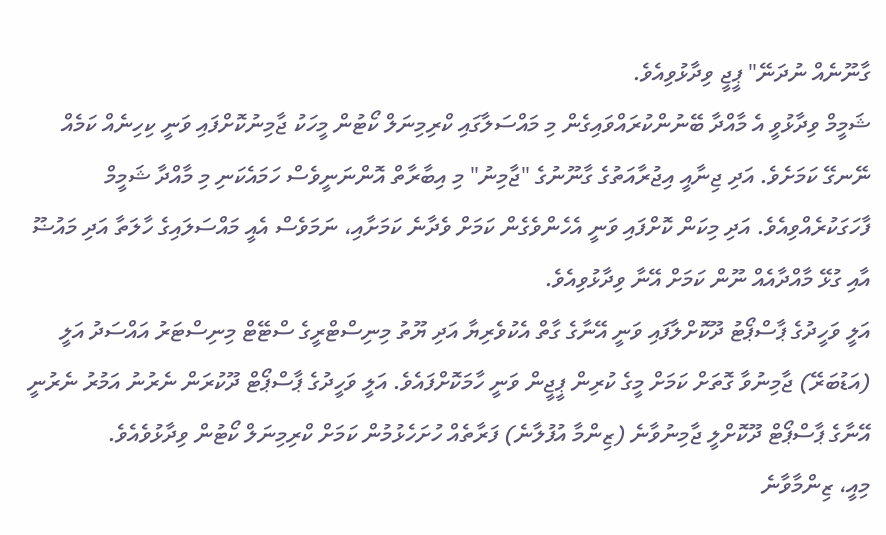ގާނޫނެއް ނުދަނޭ" ޕީޖީ ވިދާޅުވިއެވެ.
ޝަމީމް ވިދާޅުވީ އެ މާއްދާ ބޭނުންކުރައްވައިގެން މި މައްސަލާގައި ކްރިމިނަލް ކޯޓުން މީހަކު ޖާމިނުކޮށްފައި ވަނީ ކިހިނެއް ކަމެއް ނޭނގޭ ކަމަށެވެ. އަދި ޖިނާއީ އިޖުރާއަތުގެ ގާނޫނުގެ "ޖާމިނު" މި އިބާރާތް އޮންނަނީވެސް ހަމައެކަނި މި މާއްދާ ޝަމީމް ފާހަގަކުރެއްވިއެވެ. އަދި މިކަން ކޮށްފައި ވަނީ އެހެންވެގެން ކަމަށް ވެދާނެ ކަމަށާއި، ނަމަވެސް އެއީ މައްސަލައިގެ ހާލަތާ އަދި މައުޟޫ އާއި ގުޅޭ މާއްދާއެއް ނޫން ކަމަށް އޭނާ ވިދާޅުވިއެވެ.
އަލީ ވަހީދުގެ ޕާސްޕޯޓު ދޫކޮށްލާފައި ވަނީ އޭނާގެ ގާތް އެކުވެރިޔާ އަދި ޔޫތު މިނިސްޓްރީގެ ސްޓޭޓް މިނިސްޓަރު އައްސަދު އަލީ (އަޑުބަރޭ) ޖާމިނުވާ ގޮތަށް ކަމަށް މީގެ ކުރިން ޕީޖީން ވަނީ ހާމަކޮށްފައެވެ. އަލީ ވަހީދުގެ ޕާސްޕޯޓް ދޫކުރަން ނެރުނު އަމުރު ނެރުނީ އޭނާގެ ޕާސްޕޯޓް ދޫކޮށްލީ ޖާމިނުވާނެ (ޒިންމާ އުފުލާނެ) ފަރާތެއް ހުށަހެޅުމުން ކަމަށް ކްރިމިނަލް ކޯޓުން ވިދާޅުވެއެވެ.
މިއީ، ޒިންމާވާނެ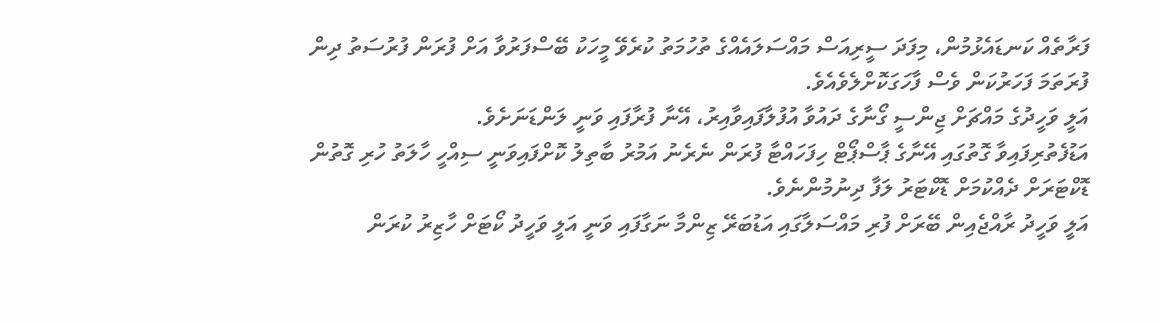ފަރާތެއް ކަނޑައެޅުމުން، މިފަދަ ސީރިއަސް މައްސަލައެއްގެ ތުހުމަތު ކުރެވޭ މީހަކު ބޭސްފަރުވާ އަށް ފުރަން ފުރުސަތު ދިން ފުރަތަމަ ފަހަރުކަން ވެސް ފާހަގަކޮށްލެވެއެވެ.
އަލީ ވަހީދުގެ މައްޗަށް ޖިންސީ ގޯނާގެ ދައުވާ އުފުލާފައިވާއިރު، އޭނާ ފުރާފައި ވަނީ ލަންޑަނަށެވެ.
އަޑުފެތުރިފައިވާ ގޮތުގައި އޭނާގެ ޕާސްޕޯޓް ހިފަހައްޓާ ފުރަން ނެރެނު އަމުރު ބާތިލު ކޮށްފައިވަނީ ސިއްހީ ހާލަތު ހުރި ގޮތުން ޑޮކްޓަރަށް ދެއްކުމަށް ޑޮކްޓަރު ލަފާ ދިނުމުންނެވެ.
އަލީ ވަހީދު ރާއްޖެއިން ބޭރަށް ފުރި މައްސަލާގައި އަޑުބަރޭ ޒިންމާ ނަގާފައި ވަނީ އަލީ ވަހީދު ކޯޓަށް ހާޒިރު ކުރަން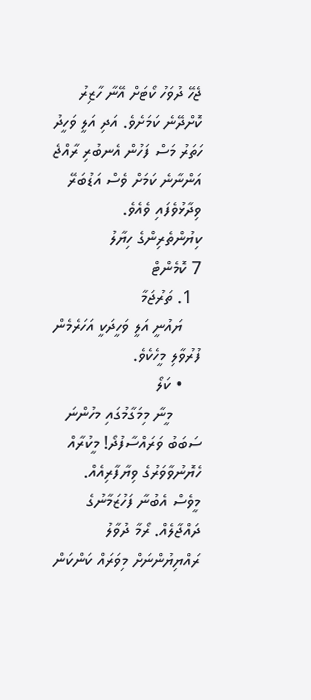ޖެހޭ ދުވަހު ކޯޓަށް އޭނާ ހާޒިރު ކޮށްދޭނެ ކަމަށެވެ. އަދި އަލީ ވަހީދު ހަތަރު މަސް ފަހުން އެނބުރި ރާއްޖެ އަންނާނެ ކަމަށް ވެސް އަޑުބަރޭ ވިދާޅުވެފައި ވެއެވެ.
ކިޔުންތެރިންގެ ހިޔާލު
7 ކޮމެންޓް
  1. ތަރުޖަމާ
    ޔައުނީ އަލީ ވަހީދަކީ އަހަރެމެން ފުރުވާލި މީހެކެވެ.
    • ކަލޯ
      މީނާ މިމަގާމުގައި މހުންނަ ސަބަބު ވަރައްސާފުދޯ! މީކުރާއް ހެޔޮނުވާވަރުގެ ވިޔާފާރިއެއް. މީވެސް އެބުނާ ފަހުޒަމާނުގެ ދައްޖާލެއް. ރޯމާ ދުވާލު ރައްޔިޔުންނަށް މިވަރައް ކަންކަން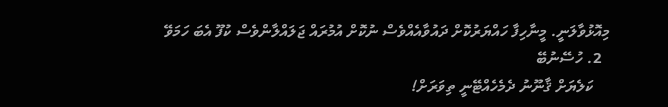މިއޮޅުވާލަނީ. މީނާހިފާ ހައްޔަރުކޮށް ދައުވާއެއްވެސް ނުކޮށް އުމުރައް ޖަލައްލާންވެސް ކުފޫ އެބަ ހަމަވޭ
  2. ހުސޭނުބޭ
    ކަލެޔަށް ޤާނޫނު ދެމެހެއްޓޭނީ ތިވަރަށް!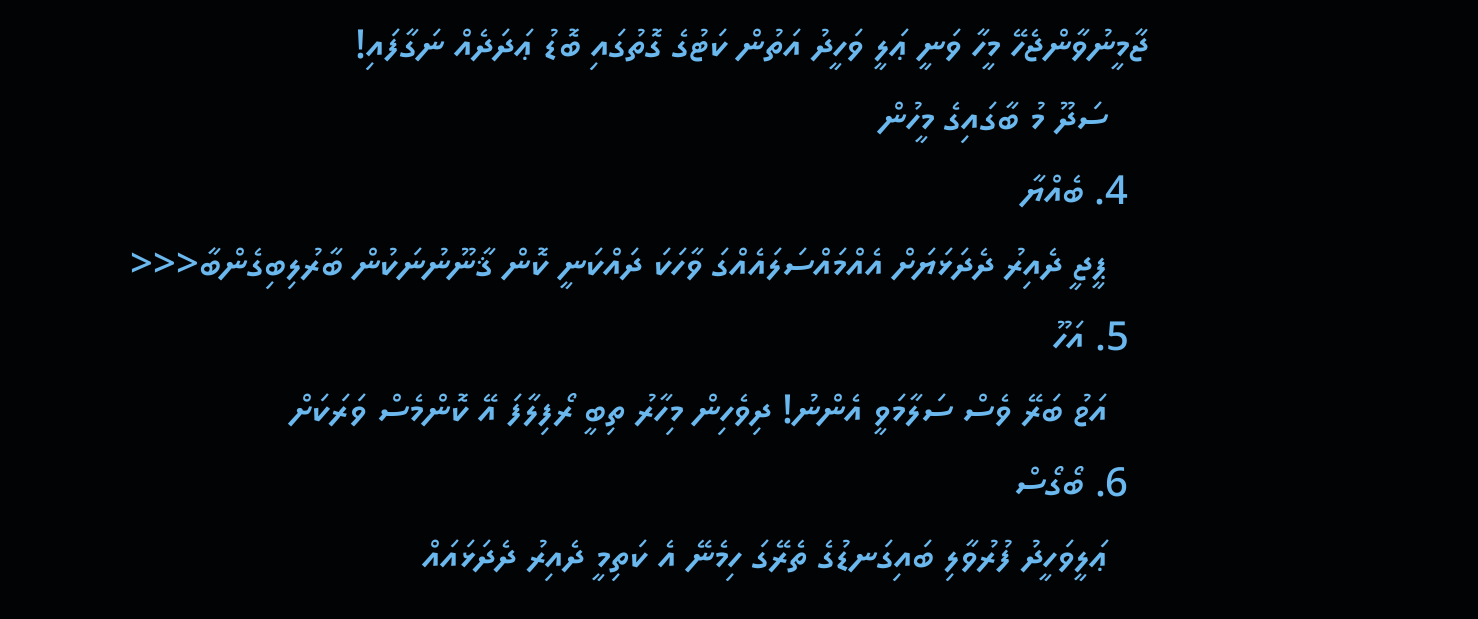ޖާމީނުވާންޖެހޭ މީހާ ވަނީ ޢަލީ ވަހީދު އަތުން ކަޓުގެ ގޮތުގައި ބޮޑު ޢަދަދެއް ނަގާފައި!
    ސަދޫ މު ބާގައިގެ މީހުން
  4. ބެއްޔާ
    ޕީޖީ ދެއިރު ދެދަޅަޔަށް އެއްމައްސަލައެއްގަ ވާހަކަ ދައްކަނީ ކޮން ޤާނޫނުނަކުން ބާރުލިބިގެންބާ<<<
  5. އަހޫ
    އަޱު ބަރޭ ވެސް ސަލާމަވީ އެންނު! ދިވެހިން މިހާރު ތިބީ ރޯފިލާފަ އޭ ކޮންމެސް ވަރަކަށް
  6. ބޯގޯސް
    ޢަލީވަހީދު ފުރުވާލި ބައިގަނޑުގެ ތެރޭގަ ހިމެނޭ އެ ކަތިމީ ދެއިރު ދެދަޅައައް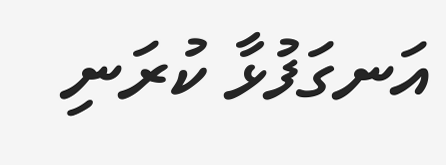އަނގަފުޅާ ކުރަނި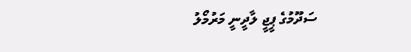ސަދޫމުގެ ޕީޖީ ލާދީނީ މަރުމޯލު